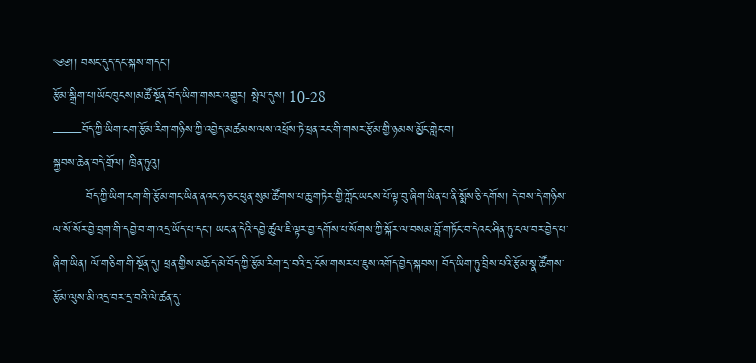༄༅།། བསང་དུད་དང་སྐས་གདང་།
རྩོམ་སྒྲིག་པ།ཡོང་ཁུངས།མཚོ་སྔོན་བོད་ཡིག་གསར་འགྱུར། སྤེལ་དུས། 10-28
——བོད་ཀྱི་ཡིག་ངག་རྩོམ་རིག་གཉིས་ཀྱི་འབྱེད་མཚམས་ལས་འཕྲོས་ཏེ་ཕྲན་རང་གི་གསར་རྩོམ་གྱི་ཉམས་མྱོང་གླེང་བ།
སྐྱབས་ཆེན་བདེ་གྲོལ། ཁྲིན་ཏུའུ།
        བོད་ཀྱི་ཡིག་ངག་གི་རྩོམ་གང་ཡིན་ནའང་ཧ་ཅང་ཕུན་སུམ་ཚོགས་པ་ཆུ་གཏེར་གྱི་ཀློང་ཡངས་པོ་ལྟ་བུ་ཞིག་ཡིན་པ་ནི་སྨོས་ཅི་དགོས། དེ་བས་དེ་གཉིས་ལ་སོ་སོར་བྱེ་བྲག་གི་དབྱེ་བ་ག་འདྲ་ཡོད་པ་དང་། ཡང་ན་དེའི་དབྱེ་ཚུལ་ཇི་ལྟར་བྱ་དགོས་པ་སོགས་ཀྱི་སྐོར་ལ་བསམ་བློ་གཏོང་བ་དེའང་ཤིན་ཏུ་ངལ་བར་བྱེད་པ་ཞིག་ཡིན། ལོ་གཅིག་གི་སྔོན་དུ། ཕྲན་གྱིས་མཆོད་མེ་བོད་ཀྱི་རྩོམ་རིག་དྲ་བའི་དྲ་ངོས་གསར་པ་ཇུས་འགོད་བྱེད་སྐབས། བོད་ཡིག་ཏུ་བྲིས་པའི་རྩོམ་སྣ་ཚོགས་རྩོམ་ལུས་མི་འདྲ་བར་དྲ་བའི་ལེ་ཚན་དུ་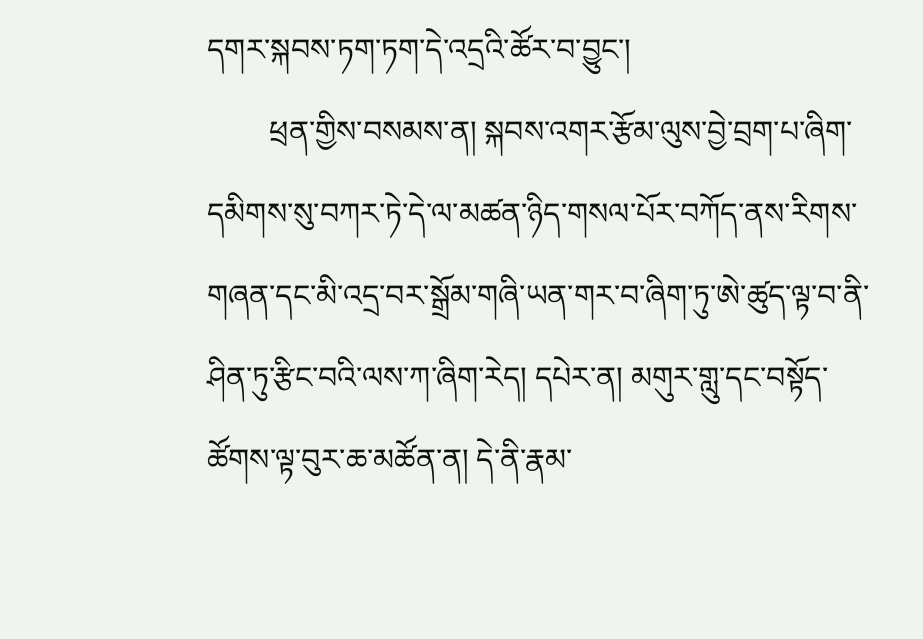དགར་སྐབས་ཏག་ཏག་དེ་འདྲའི་ཚོར་བ་བྱུང་།
        ཕྲན་གྱིས་བསམས་ན། སྐབས་འགར་རྩོམ་ལུས་བྱེ་བྲག་པ་ཞིག་དམིགས་སུ་བཀར་ཏེ་དེ་ལ་མཚན་ཉིད་གསལ་པོར་བཀོད་ནས་རིགས་གཞན་དང་མི་འདྲ་བར་སྒྲོམ་གཞི་ཡན་གར་བ་ཞིག་ཏུ་ཨེ་ཚུད་ལྟ་བ་ནི་ཤིན་ཏུ་རྩིང་བའི་ལས་ཀ་ཞིག་རེད། དཔེར་ན། མགུར་གླུ་དང་བསྟོད་ཚོགས་ལྟ་བུར་ཆ་མཚོན་ན། དེ་ནི་རྣམ་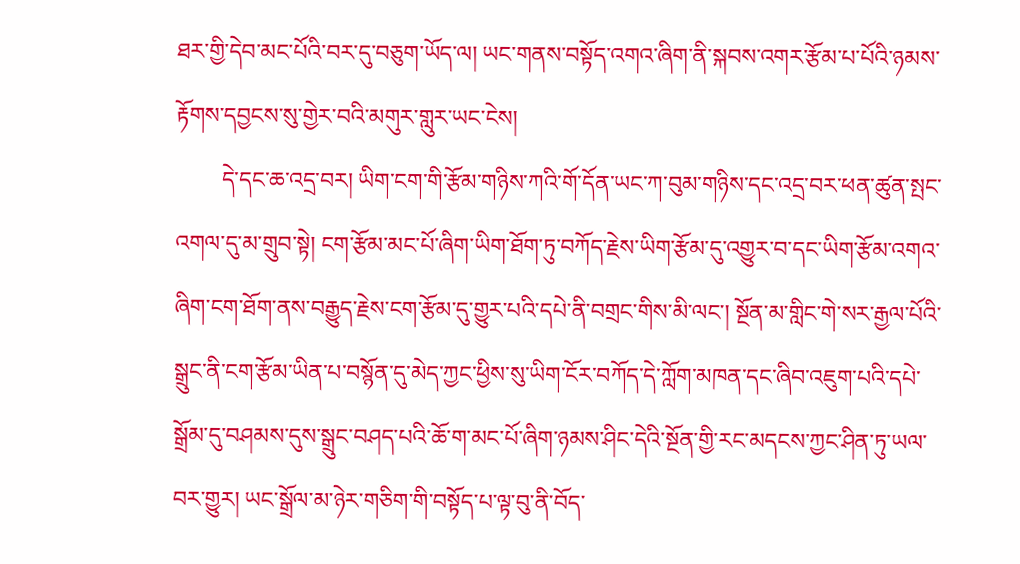ཐར་གྱི་དེབ་མང་པོའི་བར་དུ་བཅུག་ཡོད་ལ། ཡང་གནས་བསྟོད་འགའ་ཞིག་ནི་སྐབས་འགར་རྩོམ་པ་པོའི་ཉམས་རྟོགས་དབྱངས་སུ་གྱེར་བའི་མགུར་གླུར་ཡང་ངེས།
        དེ་དང་ཆ་འདྲ་བར། ཡིག་ངག་གི་རྩོམ་གཉིས་ཀའི་གོ་དོན་ཡང་ཀ་བུམ་གཉིས་དང་འདྲ་བར་ཕན་ཚུན་སྤང་འགལ་དུ་མ་གྲུབ་སྟེ། ངག་རྩོམ་མང་པོ་ཞིག་ཡིག་ཐོག་ཏུ་བཀོད་རྗེས་ཡིག་རྩོམ་དུ་འགྱུར་བ་དང་ཡིག་རྩོམ་འགའ་ཞིག་ངག་ཐོག་ནས་བརྒྱུད་རྗེས་ངག་རྩོམ་དུ་གྱུར་པའི་དཔེ་ནི་བགྲང་གིས་མི་ལང་། སྔོན་མ་གླིང་གེ་སར་རྒྱལ་པོའི་སྒྲུང་ནི་ངག་རྩོམ་ཡིན་པ་བསྙོན་དུ་མེད་ཀྱང་ཕྱིས་སུ་ཡིག་ངོར་བཀོད་དེ་ཀློག་མཁན་དང་ཞིབ་འཇུག་པའི་དཔེ་སྒྲོམ་དུ་བཤམས་དུས་སྒྲུང་བཤད་པའི་ཆོ་ག་མང་པོ་ཞིག་ཉམས་ཤིང་དེའི་སྔོན་གྱི་རང་མདངས་ཀྱང་ཤིན་ཏུ་ཡལ་བར་གྱུར། ཡང་སྒྲོལ་མ་ཉེར་གཅིག་གི་བསྟོད་པ་ལྟ་བུ་ནི་བོད་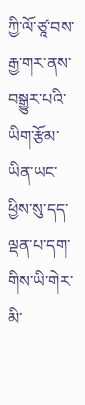ཀྱི་ལོ་ཙཱ་བས་རྒྱ་གར་ནས་བསྒྱུར་པའི་ཡིག་རྩོམ་ཡིན་ཡང་ཕྱིས་སུ་དད་ལྡན་པ་དག་གིས་ཡི་གེར་མི་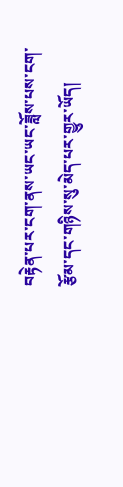བརྟེན་པར་ངག་ནས་ཡང་ཡང་ཟློས་པས་ངག་རྩོམ་དང་གཉིས་སུ་མེད་པར་གྱུར་ཡོད།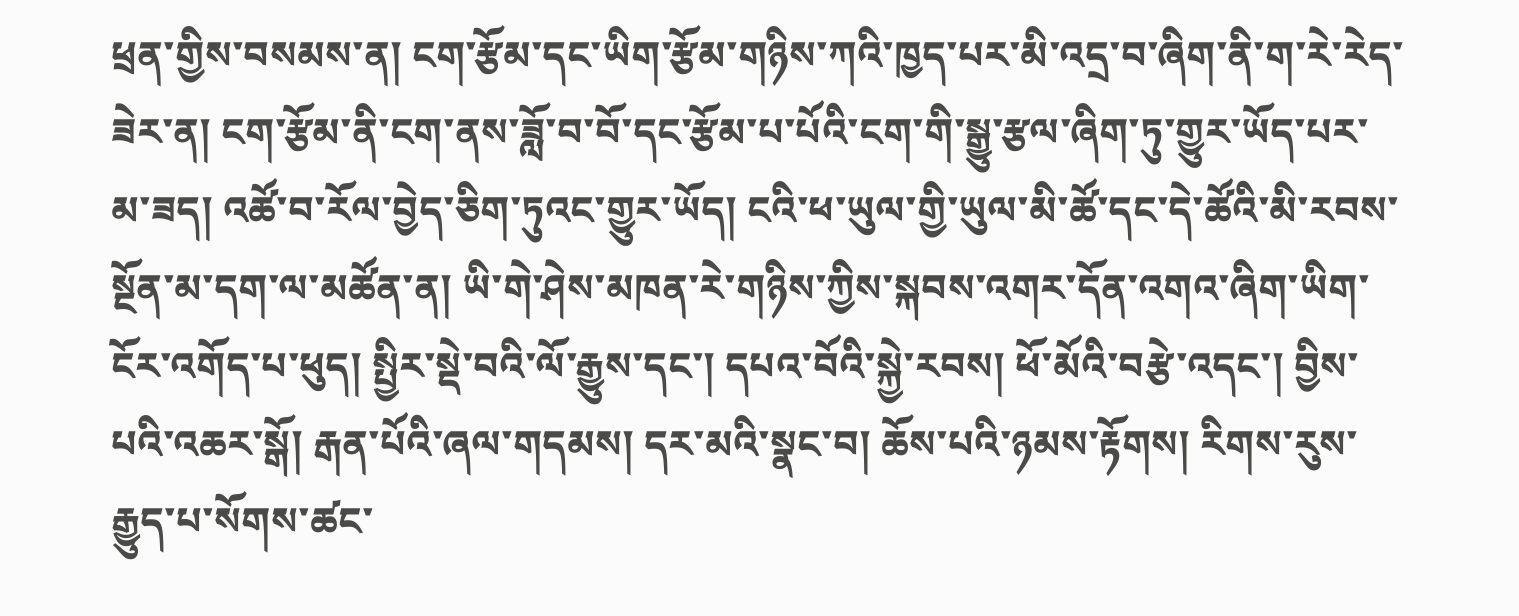ཕྲན་གྱིས་བསམས་ན། ངག་རྩོམ་དང་ཡིག་རྩོམ་གཉིས་ཀའི་ཁྱད་པར་མི་འདྲ་བ་ཞིག་ནི་ག་རེ་རེད་ཟེར་ན། ངག་རྩོམ་ནི་ངག་ནས་ཟློ་བ་བོ་དང་རྩོམ་པ་པོའི་ངག་གི་སྒྱུ་རྩལ་ཞིག་ཏུ་གྱུར་ཡོད་པར་མ་ཟད། འཚོ་བ་རོལ་བྱེད་ཅིག་ཏུའང་གྱུར་ཡོད། ངའི་ཕ་ཡུལ་གྱི་ཡུལ་མི་ཚོ་དང་དེ་ཚོའི་མི་རབས་སྔོན་མ་དག་ལ་མཚོན་ན། ཡི་གེ་ཤེས་མཁན་རེ་གཉིས་ཀྱིས་སྐབས་འགར་དོན་འགའ་ཞིག་ཡིག་ངོར་འགོད་པ་ཕུད། སྤྱིར་སྡེ་བའི་ལོ་རྒྱུས་དང་། དཔའ་བོའི་སྐྱེ་རབས། ཕོ་མོའི་བརྩེ་འདང་། བྱིས་པའི་འཆར་སྒོ། རྒན་པོའི་ཞལ་གདམས། དར་མའི་སྣང་བ། ཆོས་པའི་ཉམས་རྟོགས། རིགས་རུས་རྒྱུད་པ་སོགས་ཚང་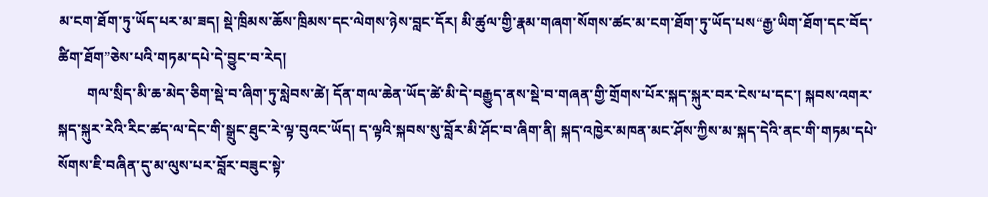མ་ངག་ཐོག་ཏུ་ཡོད་པར་མ་ཟད། སྡེ་ཁྲིམས་ཆོས་ཁྲིམས་དང་ལེགས་ཉེས་བླང་དོར། མི་ཚུལ་གྱི་རྣམ་གཞག་སོགས་ཚང་མ་ངག་ཐོག་ཏུ་ཡོད་པས“རྒྱ་ཡིག་ཐོག་དང་བོད་ཚིག་ཐོག”ཅེས་པའི་གཏམ་དཔེ་དེ་བྱུང་བ་རེད།
        གལ་སྲིད་མི་ཆ་མེད་ཅིག་སྡེ་བ་ཞིག་ཏུ་སླེབས་ཚེ། དོན་གལ་ཆེན་ཡོད་ཚེ་མི་དེ་བརྒྱུད་ནས་སྡེ་བ་གཞན་གྱི་གྲོགས་པོར་སྐད་སྐུར་བར་ངེས་པ་དང་། སྐབས་འགར་སྐད་སྐུར་རེའི་རིང་ཚད་ལ་དེང་གི་སྒྲུང་ཐུང་རེ་ལྟ་བུའང་ཡོད། ད་ལྟའི་སྐབས་སུ་བློར་མི་ཤོང་བ་ཞིག་ནི། སྐད་འཁྱེར་མཁན་མང་ཤོས་ཀྱིས་མ་སྐད་དེའི་ནང་གི་གཏམ་དཔེ་སོགས་ཇི་བཞིན་དུ་མ་ལུས་པར་བློར་བཟུང་སྟེ་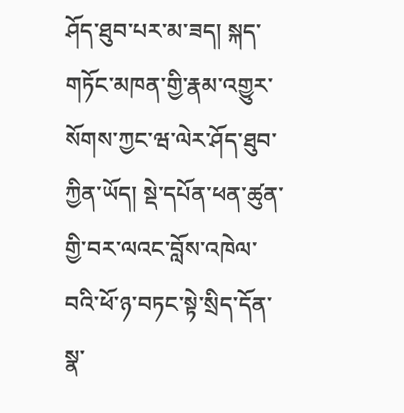ཤོད་ཐུབ་པར་མ་ཟད། སྐད་གཏོང་མཁན་གྱི་རྣམ་འགྱུར་སོགས་ཀྱང་ཝ་ལེར་ཤོད་ཐུབ་ཀྱིན་ཡོད། སྡེ་དཔོན་ཕན་ཚུན་གྱི་བར་ལའང་བློས་འཁེལ་བའི་ཕོ་ཉ་བཏང་སྟེ་སྲིད་དོན་སྣ་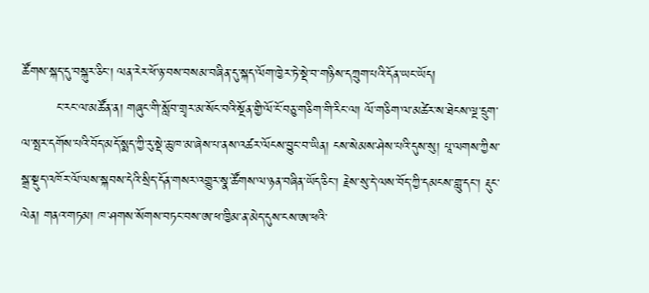ཚོགས་སྐད་དུ་བསྐུར་ཅིང་། ལན་རེར་ཕོ་ཉ་བས་བསམ་བཞིན་དུ་སྐད་ལོག་ཁྱེར་ཏེ་སྡེ་བ་གཉིས་དཀྲུག་པའི་དོན་ཡང་ཡོད།
        ང་རང་ལ་མཚོན་ན། གཞུང་གི་སློབ་གྲྭར་མ་སོང་བའི་སྔོན་གྱི་ལོ་ངོ་བཅུ་གཅིག་གི་རིང་ལ། ལོ་གཅིག་ལ་མཚེར་ས་ཐེངས་ལྔ་དྲུག་ལ་སྤར་དགོས་པའི་བོད་མདོ་སྨད་ཀྱི་རུ་སྡེ་ཆུ་ཁ་མ་ཞེས་པ་ནས་འཚར་ལོངས་བྱུང་བ་ཡིན། ངས་སེམས་ཤེས་པའི་དུས་སུ། པཱ་ལགས་ཀྱིས་སྒྲ་སྡུད་འཁོར་ལོ་ལས་སྐབས་དེའི་སྲིད་དོན་གསར་འགྱུར་སྣ་ཚོགས་ལ་ཉན་བཞིན་ཡོད་ཅིང་། རྗེས་སུ་དེ་ལས་བོད་ཀྱི་དམངས་གླུ་དང་། རྡུང་ལེན། གནའ་གཏམ། ཁ་ཤགས་སོགས་བཏང་བས་ཨ་ཕ་ཁྱིམ་ན་མེད་དུས་ངས་ཨ་ཕའི་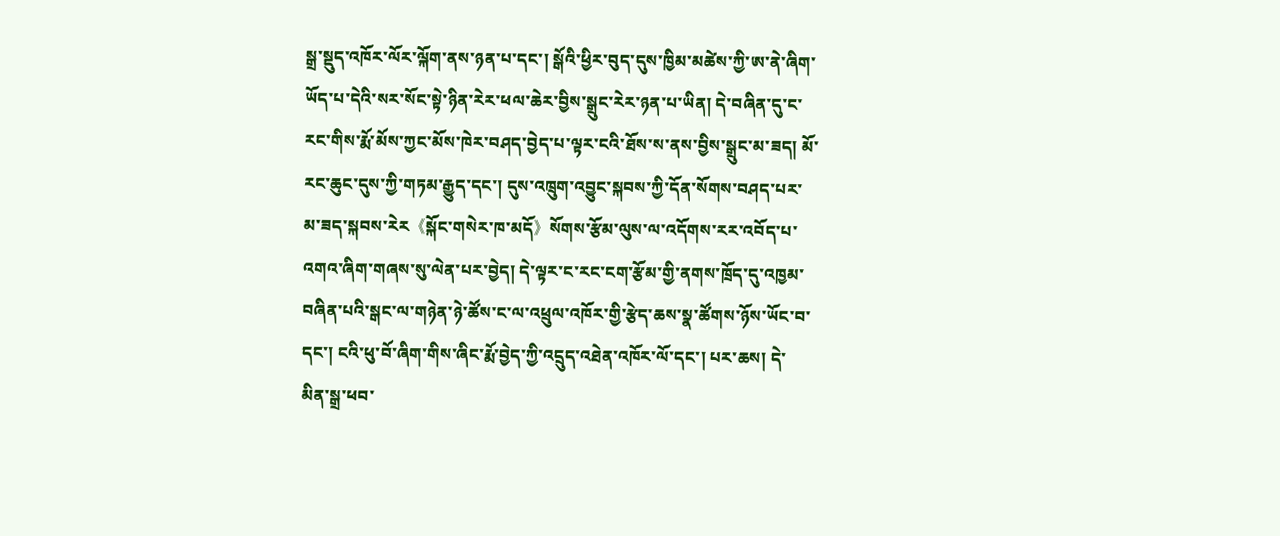སྒྲ་སྡུད་འཁོར་ལོར་ལྐོག་ནས་ཉན་པ་དང་། སྒོའི་ཕྱིར་བུད་དུས་ཁྱིམ་མཚེས་ཀྱི་ཨ་ནེ་ཞིག་ཡོད་པ་དེའི་སར་སོང་སྟེ་ཉིན་རེར་ཕལ་ཆེར་བྱིས་སྒྲུང་རེར་ཉན་པ་ཡིན། དེ་བཞིན་དུ་ང་རང་གིས་རྨོ་མོས་ཀྱང་མོས་ཁེར་བཤད་བྱེད་པ་ལྟར་ངའི་ཐོས་ས་ནས་བྱིས་སྒྲུང་མ་ཟད། མོ་རང་ཆུང་དུས་ཀྱི་གཏམ་རྒྱུད་དང་། དུས་འཁྲུག་འབྱུང་སྐབས་ཀྱི་དོན་སོགས་བཤད་པར་མ་ཟད་སྐབས་རེར《སྐོང་གསེར་ཁ་མདོ》སོགས་རྩོམ་ལུས་ལ་འདོགས་རར་འབོད་པ་འགའ་ཞིག་གཞས་སུ་ལེན་པར་བྱེད། དེ་ལྟར་ང་རང་ངག་རྩོམ་གྱི་ནགས་ཁྲོད་དུ་འཁྱམ་བཞིན་པའི་སྒང་ལ་གཉེན་ཉེ་ཚོས་ང་ལ་འཕྲུལ་འཁོར་གྱི་རྩེད་ཆས་སྣ་ཚོགས་ཉོས་ཡོང་བ་དང་། ངའི་ཕུ་བོ་ཞིག་གིས་ཞིང་རྨོ་བྱེད་ཀྱི་འདྲུད་འཐེན་འཁོར་ལོ་དང་། པར་ཆས། དེ་མིན་སྒྲ་ཕབ་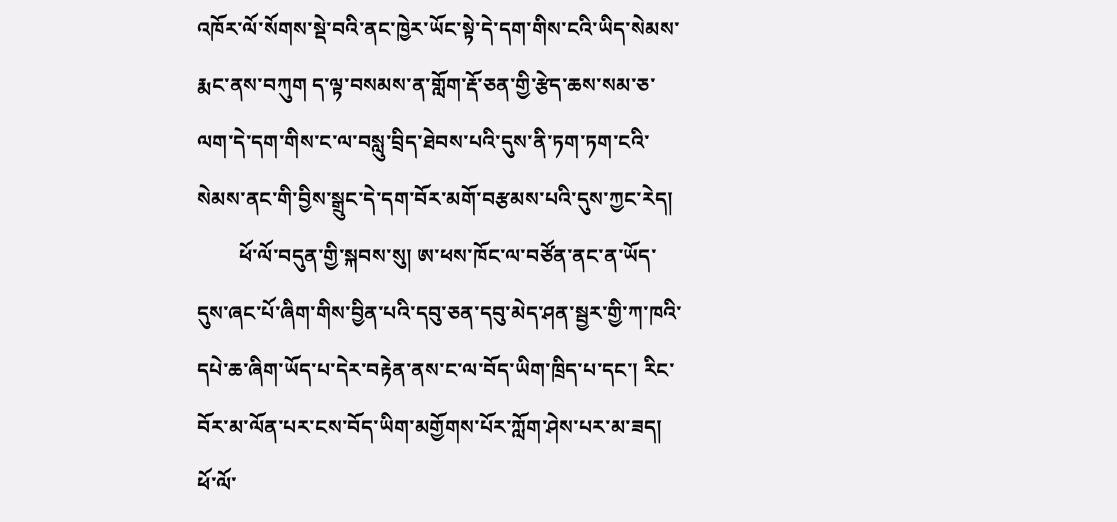འཁོར་ལོ་སོགས་སྡེ་བའི་ནང་ཁྱེར་ཡོང་སྟེ་དེ་དག་གིས་ངའི་ཡིད་སེམས་རྨང་ནས་བཀུག ད་ལྟ་བསམས་ན་གློག་རྡོ་ཅན་གྱི་རྩེད་ཆས་སམ་ཅ་ལག་དེ་དག་གིས་ང་ལ་བསླུ་བྲིད་ཐེབས་པའི་དུས་ནི་ཏག་ཏག་ངའི་སེམས་ནང་གི་བྱིས་སྒྲུང་དེ་དག་བོར་མགོ་བརྩམས་པའི་དུས་ཀྱང་རེད།
        ཕོ་ལོ་བདུན་གྱི་སྐབས་སུ། ཨ་ཕས་ཁོང་ལ་བཙོན་ནང་ན་ཡོད་དུས་ཞང་པོ་ཞིག་གིས་བྱིན་པའི་དབུ་ཅན་དབུ་མེད་ཤན་སྦྱར་གྱི་ཀ་ཁའི་དཔེ་ཆ་ཞིག་ཡོད་པ་དེར་བརྟེན་ནས་ང་ལ་བོད་ཡིག་ཁྲིད་པ་དང་། རིང་བོར་མ་ལོན་པར་ངས་བོད་ཡིག་མགྱོགས་པོར་ཀློག་ཤེས་པར་མ་ཟད། ཕོ་ལོ་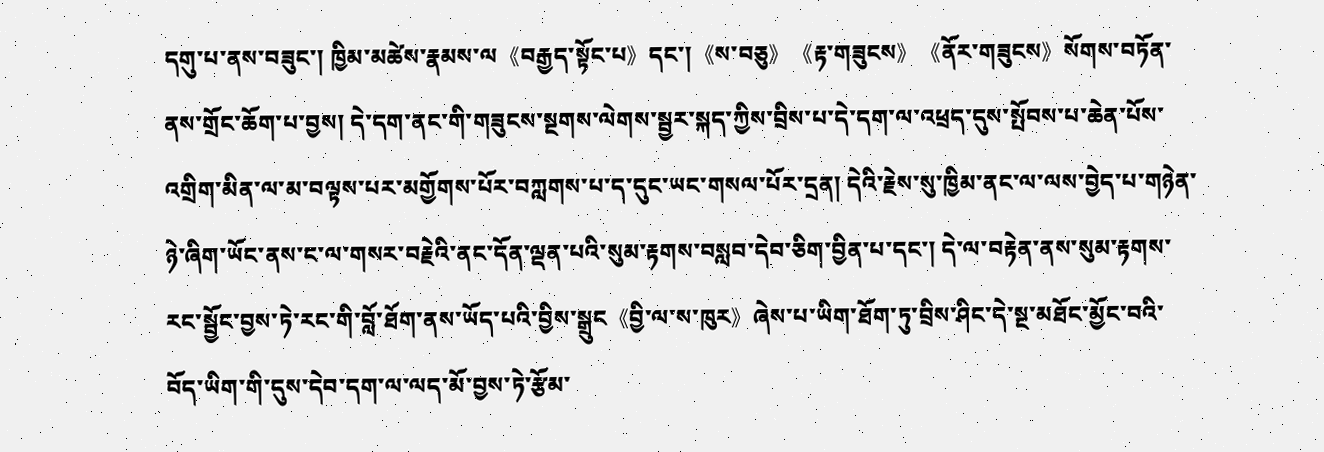དགུ་པ་ནས་བཟུང་། ཁྱིམ་མཚེས་རྣམས་ལ《བརྒྱད་སྟོང་པ》དང་།《ས་བཅུ》《རྟ་གཟུངས》《ནོར་གཟུངས》སོགས་བཏོན་ནས་གྲོང་ཆོག་པ་བྱས། དེ་དག་ནང་གི་གཟུངས་སྔགས་ལེགས་སྦྱར་སྐད་ཀྱིས་བྲིས་པ་དེ་དག་ལ་འཕྲད་དུས་སྤོབས་པ་ཆེན་པོས་འགྲིག་མིན་ལ་མ་བལྟས་པར་མགྱོགས་པོར་བཀླགས་པ་ད་དུང་ཡང་གསལ་པོར་དྲན། དེའི་རྗེས་སུ་ཁྱིམ་ནང་ལ་ལས་བྱེད་པ་གཉེན་ཉེ་ཞིག་ཡོང་ནས་ང་ལ་གསར་བརྗེའི་ནང་དོན་ལྡན་པའི་སུམ་རྟགས་བསླབ་དེབ་ཅིག་བྱིན་པ་དང་། དེ་ལ་བརྟེན་ནས་སུམ་རྟགས་རང་སྦྱོང་བྱས་ཏེ་རང་གི་བློ་ཐོག་ནས་ཡོད་པའི་བྱིས་སྒྲུང《བྱི་ལ་ས་ཁུར》ཞེས་པ་ཡིག་ཐོག་ཏུ་བྲིས་ཤིང་དེ་སྔ་མཐོང་མྱོང་བའི་བོད་ཡིག་གི་དུས་དེབ་དག་ལ་ལད་མོ་བྱས་ཏེ་རྩོམ་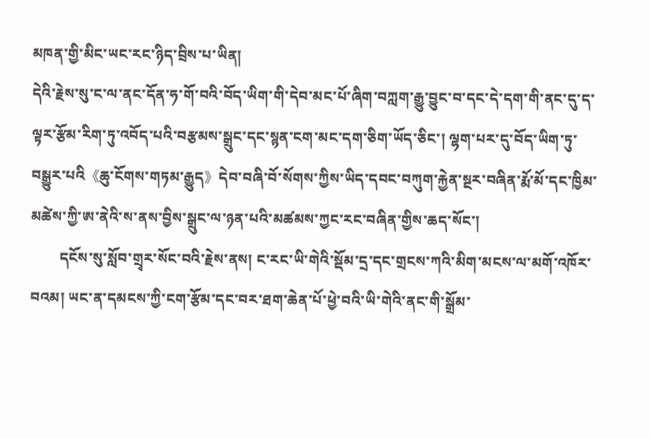མཁན་གྱི་མིང་ཡང་རང་ཉིད་བྲིས་པ་ཡིན།
དེའི་རྗེས་སུ་ང་ལ་ནང་དོན་ཧ་གོ་བའི་བོད་ཡིག་གི་དེབ་མང་པོ་ཞིག་བཀླག་རྒྱུ་བྱུང་བ་དང་དེ་དག་གི་ནང་དུ་ད་ལྟར་རྩོམ་རིག་ཏུ་འབོད་པའི་བརྩམས་སྒྲུང་དང་སྙན་ངག་མང་དག་ཅིག་ཡོད་ཅིང་། ལྷག་པར་དུ་བོད་ཡིག་ཏུ་བསྒྱུར་པའི《ཆུ་ངོགས་གཏམ་རྒྱུད》དེབ་བཞི་བོ་སོགས་ཀྱིས་ཡིད་དབང་བཀུག་རྐྱེན་སྔར་བཞིན་རྨོ་མོ་དང་ཁྱིམ་མཚེས་ཀྱི་ཨ་ནེའི་ས་ནས་བྱིས་སྒྲུང་ལ་ཉན་པའི་མཚམས་ཀྱང་རང་བཞིན་གྱིས་ཆད་སོང་།
        དངོས་སུ་སློབ་གྲྭར་སོང་བའི་རྗེས་ནས། ང་རང་ཡི་གེའི་སྡོམ་དྲ་དང་གྲངས་ཀའི་མིག་མངས་ལ་མགོ་འཁོར་བའམ། ཡང་ན་དམངས་ཀྱི་ངག་རྩོམ་དང་བར་ཐག་ཆེན་པོ་ཕྱེ་བའི་ཡི་གེའི་ནང་གི་སྒྲོམ་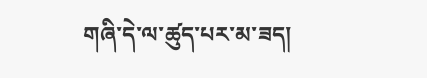གཞི་དེ་ལ་ཚུད་པར་མ་ཟད།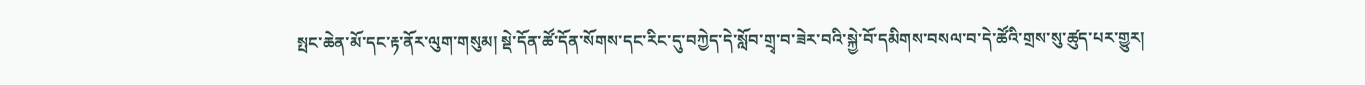སྤང་ཆེན་མོ་དང་རྟ་ནོར་ལུག་གསུམ། སྡེ་དོན་ཚོ་དོན་སོགས་དང་རིང་དུ་བཀྱེད་དེ་སློབ་གྲྭ་བ་ཟེར་བའི་སྐྱེ་བོ་དམིགས་བསལ་བ་དེ་ཚོའི་གྲས་སུ་ཚུད་པར་གྱུར།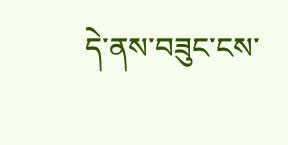དེ་ནས་བཟུང་ངས་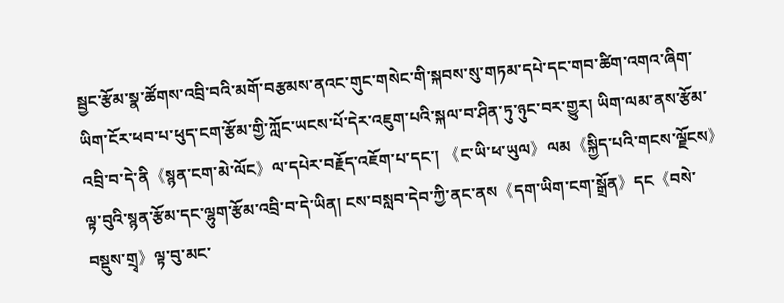སྦྱང་རྩོམ་སྣ་ཚོགས་འབྲི་བའི་མགོ་བརྩམས་ནའང་གུང་གསེང་གི་སྐབས་སུ་གཏམ་དཔེ་དང་གབ་ཚིག་འགའ་ཞིག་ཡིག་ངོར་ཕབ་པ་ཕུད་ངག་རྩོམ་གྱི་ཀློང་ཡངས་པོ་དེར་འཇུག་པའི་སྐལ་བ་ཤིན་ཏུ་ཉུང་བར་གྱུར། ཡིག་ལམ་ནས་རྩོམ་འབྲི་བ་དེ་ནི《སྙན་ངག་མེ་ལོང》ལ་དཔེར་བརྗོད་འཇོག་པ་དང་། 《ང་ཡི་ཕ་ཡུལ》ལམ《སྐྱིད་པའི་གངས་ལྗོངས》ལྟ་བུའི་སྙན་རྩོམ་དང་ལྷུག་རྩོམ་འབྲི་བ་དེ་ཡིན། ངས་བསླབ་དེབ་ཀྱི་ནང་ནས《དག་ཡིག་ངག་སྒྲོན》དང《བསེ་བསྡུས་གྲྭ》ལྟ་བུ་མང་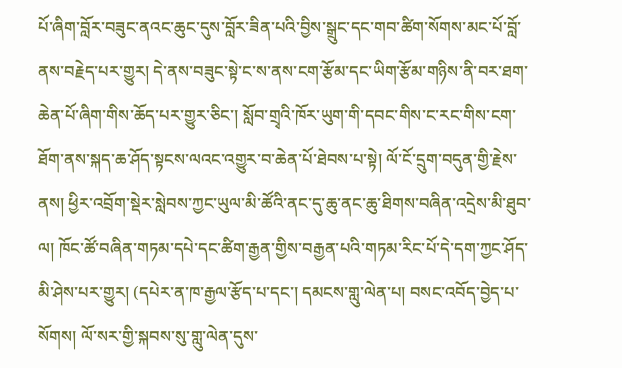པོ་ཞིག་བློར་བཟུང་ནའང་ཆུང་དུས་བློར་ཟིན་པའི་བྱིས་སྒྲུང་དང་གབ་ཚིག་སོགས་མང་པོ་བློ་ནས་བརྗེད་པར་གྱུར། དེ་ནས་བཟུང་སྟེ་ང་ས་ནས་ངག་རྩོམ་དང་ཡིག་རྩོམ་གཉིས་ནི་བར་ཐག་ཆེན་པོ་ཞིག་གིས་ཆོད་པར་གྱུར་ཅིང་། སློབ་གྲྭའི་ཁོར་ཡུག་གི་དབང་གིས་ང་རང་གིས་ངག་ཐོག་ནས་སྐད་ཆ་ཤོད་སྟངས་ལའང་འགྱུར་བ་ཆེན་པོ་ཐེབས་པ་སྟེ། ལོ་ངོ་དྲུག་བདུན་གྱི་རྗེས་ནས། ཕྱིར་འབྲོག་སྡེར་སླེབས་ཀྱང་ཡུལ་མི་ཚོའི་ནང་དུ་ཆུ་ནང་ཆུ་ཐིགས་བཞིན་འདྲེས་མི་ཐུབ་ལ། ཁོང་ཚོ་བཞིན་གཏམ་དཔེ་དང་ཚིག་རྒྱན་གྱིས་བརྒྱན་པའི་གཏམ་རིང་པོ་དེ་དག་ཀྱང་ཤོད་མི་ཤེས་པར་གྱུར། (དཔེར་ན་ཁ་རྒྱལ་རྩོད་པ་དང་། དམངས་གླུ་ལེན་པ། བསང་འབོད་བྱེད་པ་སོགས། ལོ་སར་གྱི་སྐབས་སུ་གླུ་ལེན་དུས་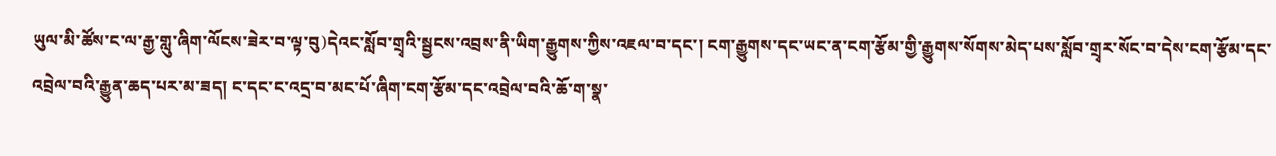ཡུལ་མི་ཚོས་ང་ལ་རྒྱ་གླུ་ཞིག་ལོངས་ཟེར་བ་ལྟ་བུ)དེའང་སློབ་གྲྭའི་སྦྱངས་འབྲས་ནི་ཡིག་རྒྱུགས་ཀྱིས་འཇལ་བ་དང་། ངག་རྒྱུགས་དང་ཡང་ན་ངག་རྩོམ་གྱི་རྒྱུགས་སོགས་མེད་པས་སློབ་གྲྭར་སོང་བ་དེས་ངག་རྩོམ་དང་འབྲེལ་བའི་རྒྱུན་ཆད་པར་མ་ཟད། ང་དང་ང་འདྲ་བ་མང་པོ་ཞིག་ངག་རྩོམ་དང་འབྲེལ་བའི་ཆོ་ག་སྣ་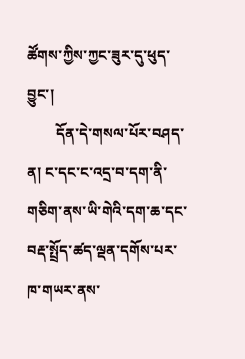ཚོགས་ཀྱིས་ཀྱང་ཟུར་དུ་ཕུད་བྱུང་།
        དོན་དེ་གསལ་པོར་བཤད་ན། ང་དང་ང་འདྲ་བ་དག་ནི་གཅིག་ནས་ཡི་གེའི་དག་ཆ་དང་བརྡ་སྤྲོད་ཚད་ལྡན་དགོས་པར་ཁ་གཡར་ནས་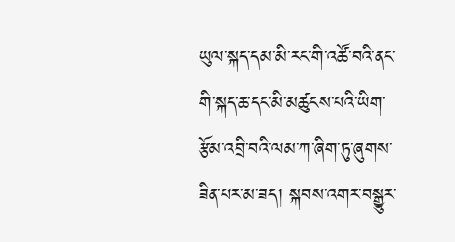ཡུལ་སྐད་དམ་མི་རང་གི་འཚོ་བའི་ནང་གི་སྐད་ཆ་དང་མི་མཚུངས་པའི་ཡིག་རྩོམ་འབྲི་བའི་ལམ་ཀ་ཞིག་ཏུ་ཞུགས་ཟིན་པར་མ་ཟད། སྐབས་འགར་བསྒྱུར་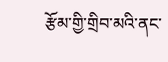རྩོམ་གྱི་གྲིབ་མའི་ནང་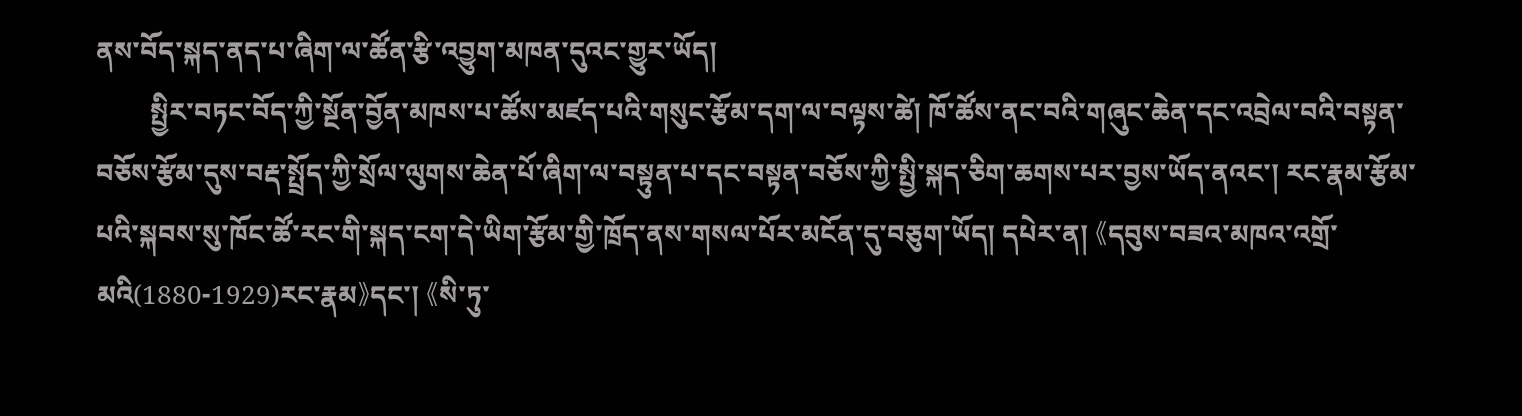ནས་བོད་སྐད་ནད་པ་ཞིག་ལ་ཚོན་རྩི་འབྱུག་མཁན་དུའང་གྱུར་ཡོད།
        སྤྱིར་བཏང་བོད་ཀྱི་སྔོན་བྱོན་མཁས་པ་ཚོས་མཛད་པའི་གསུང་རྩོམ་དག་ལ་བལྟས་ཚེ། ཁོ་ཚོས་ནང་བའི་གཞུང་ཆེན་དང་འབྲེལ་བའི་བསྟན་བཅོས་རྩོམ་དུས་བརྡ་སྤྲོད་ཀྱི་སྲོལ་ལུགས་ཆེན་པོ་ཞིག་ལ་བསྟུན་པ་དང་བསྟན་བཅོས་ཀྱི་སྤྱི་སྐད་ཅིག་ཆགས་པར་བྱས་ཡོད་ནའང་། རང་རྣམ་རྩོམ་པའི་སྐབས་སུ་ཁོང་ཚོ་རང་གི་སྐད་ངག་དེ་ཡིག་རྩོམ་གྱི་ཁྲོད་ནས་གསལ་པོར་མངོན་དུ་བཅུག་ཡོད། དཔེར་ན། 《དབུས་བཟའ་མཁའ་འགྲོ་མའི(1880-1929)རང་རྣམ》དང་། 《སི་ཏུ་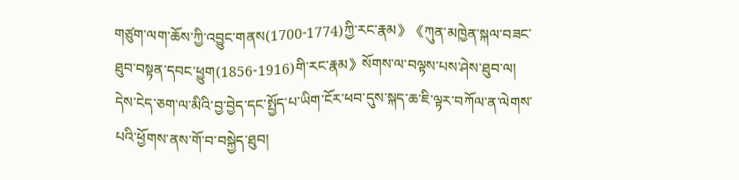གཙུག་ལག་ཆོས་ཀྱི་འབྱུང་གནས(1700-1774)ཀྱི་རང་རྣམ》《ཀུན་མཁྱེན་སྐལ་བཟང་ཐུབ་བསྟན་དབང་ཕྱུག(1856-1916)གི་རང་རྣམ》སོགས་ལ་བལྟས་པས་ཤེས་ཐུབ་ལ། དེས་ངེད་ཅག་ལ་མིའི་བྱ་བྱེད་དང་སྤྱོད་པ་ཡིག་ངོར་ཕབ་དུས་སྐད་ཆ་ཇི་ལྟར་བཀོལ་ན་ལེགས་པའི་ཕྱོགས་ནས་གོ་བ་བསྐྱེད་ཐུབ།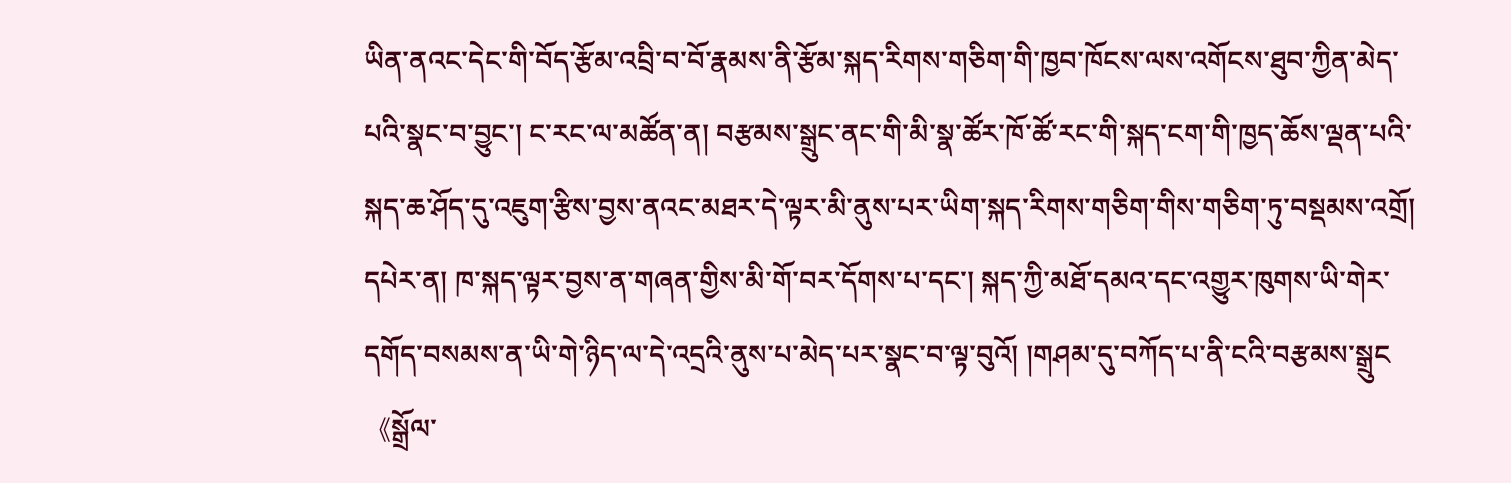ཡིན་ནའང་དེང་གི་བོད་རྩོམ་འབྲི་བ་བོ་རྣམས་ནི་རྩོམ་སྐད་རིགས་གཅིག་གི་ཁྱབ་ཁོངས་ལས་འགོངས་ཐུབ་ཀྱིན་མེད་པའི་སྣང་བ་བྱུང་། ང་རང་ལ་མཚོན་ན། བརྩམས་སྒྲུང་ནང་གི་མི་སྣ་ཚོར་ཁོ་ཚོ་རང་གི་སྐད་ངག་གི་ཁྱད་ཆོས་ལྡན་པའི་སྐད་ཆ་ཤོད་དུ་འཇུག་རྩིས་བྱས་ནའང་མཐར་དེ་ལྟར་མི་ནུས་པར་ཡིག་སྐད་རིགས་གཅིག་གིས་གཅིག་ཏུ་བསྡམས་འགྲོ། དཔེར་ན། ཁ་སྐད་ལྟར་བྱས་ན་གཞན་གྱིས་མི་གོ་བར་དོགས་པ་དང་། སྐད་ཀྱི་མཐོ་དམའ་དང་འགྱུར་ཁུགས་ཡི་གེར་དགོད་བསམས་ན་ཡི་གེ་ཉིད་ལ་དེ་འདྲའི་ནུས་པ་མེད་པར་སྣང་བ་ལྟ་བུའོ། །གཤམ་དུ་བཀོད་པ་ནི་ངའི་བརྩམས་སྒྲུང《སྒྲོལ་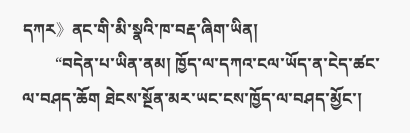དཀར》ནང་གི་མི་སྣའི་ཁ་བརྡ་ཞིག་ཡིན།
        “བདེན་པ་ཡིན་ནམ། ཁྱོད་ལ་དཀའ་ངལ་ཡོད་ན་ངེད་ཚང་ལ་བཤད་ཆོག ཐེངས་སྔོན་མར་ཡང་ངས་ཁྱོད་ལ་བཤད་མྱོང་།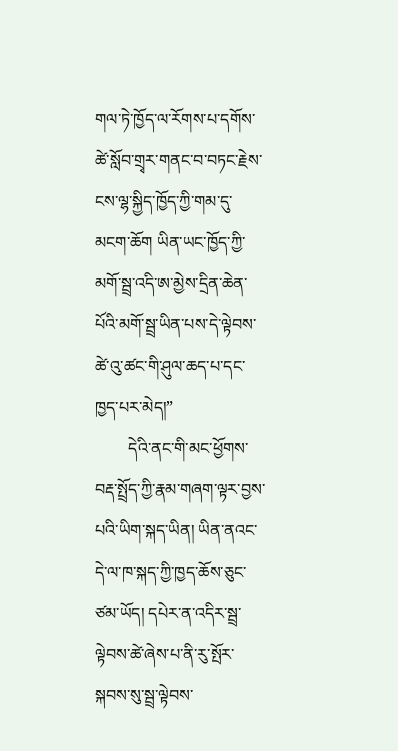གལ་ཏེ་ཁྱོད་ལ་རོགས་པ་དགོས་ཚེ་སློབ་གྲྭར་གནང་བ་བཏང་རྗེས་ངས་ལྷ་སྐྱིད་ཁྱོད་ཀྱི་གམ་དུ་མངག་ཆོག ཡིན་ཡང་ཁྱོད་ཀྱི་མགོ་སྦྲ་འདི་ཨ་མྱེས་དྲིན་ཆེན་པོའི་མགོ་སྦྲ་ཡིན་པས་དེ་ལྟེབས་ཚེ་འུ་ཚང་གི་ཤུལ་ཆད་པ་དང་ཁྱད་པར་མེད།”
        དེའི་ནང་གི་མང་ཕྱོགས་བརྡ་སྤྲོད་ཀྱི་རྣམ་གཞག་ལྟར་བྱས་པའི་ཡིག་སྐད་ཡིན། ཡིན་ནའང་དེ་ལ་ཁ་སྐད་ཀྱི་ཁྱད་ཆོས་ཅུང་ཙམ་ཡོད། དཔེར་ན་འདིར་སྦྲ་ལྟེབས་ཚེ་ཞེས་པ་ནི་རུ་སྤོར་སྐབས་སུ་སྦྲ་ལྟེབས་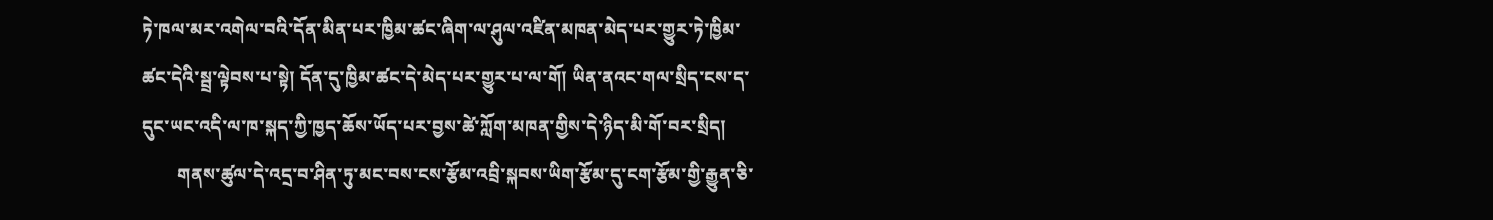ཏེ་ཁལ་མར་འགེལ་བའི་དོན་མིན་པར་ཁྱིམ་ཚང་ཞིག་ལ་ཤུལ་འཛིན་མཁན་མེད་པར་གྱུར་ཏེ་ཁྱིམ་ཚང་དེའི་སྦྲ་ལྟེབས་པ་སྟེ། དོན་དུ་ཁྱིམ་ཚང་དེ་མེད་པར་གྱུར་པ་ལ་གོ། ཡིན་ནའང་གལ་སྲིད་ངས་ད་དུང་ཡང་འདི་ལ་ཁ་སྐད་ཀྱི་ཁྱད་ཆོས་ཡོད་པར་བྱས་ཚེ་ཀློག་མཁན་གྱིས་དེ་ཉིད་མི་གོ་བར་སྲིད།
        གནས་ཚུལ་དེ་འདྲ་བ་ཤིན་ཏུ་མང་བས་ངས་རྩོམ་འབྲི་སྐབས་ཡིག་རྩོམ་དུ་ངག་རྩོམ་གྱི་རྒྱུན་ཅི་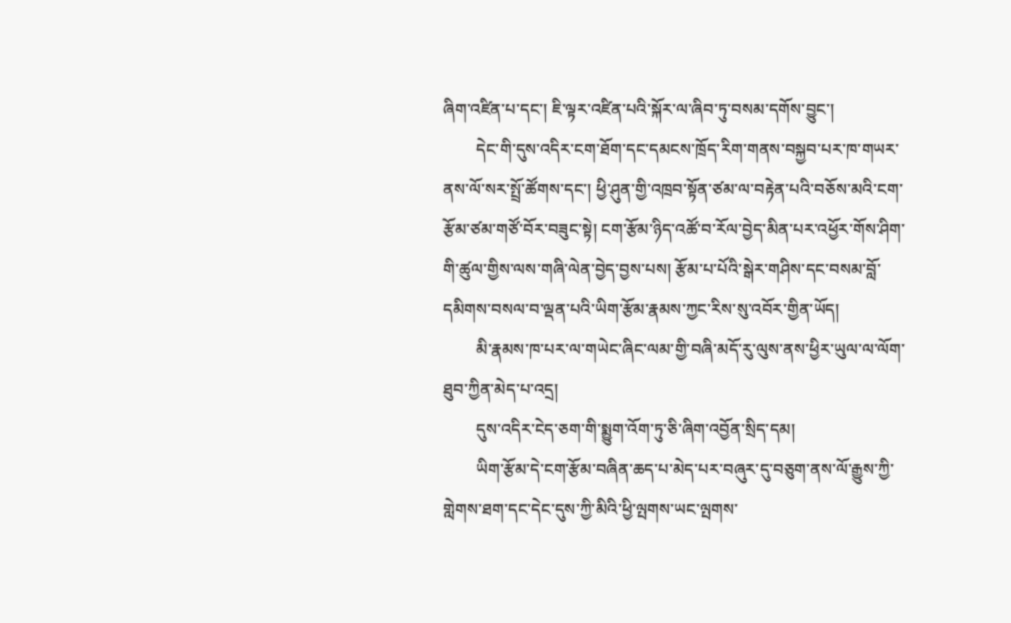ཞིག་འཛིན་པ་དང་། ཇི་ལྟར་འཛིན་པའི་སྐོར་ལ་ཞིབ་ཏུ་བསམ་དགོས་བྱུང་།
        དེང་གི་དུས་འདིར་ངག་ཐོག་དང་དམངས་ཁྲོད་རིག་གནས་བསྐྱབ་པར་ཁ་གཡར་ནས་ལོ་སར་སྤྲོ་ཚོགས་དང་། ཕྱི་ཤུན་གྱི་འཁྲབ་སྟོན་ཙམ་ལ་བརྟེན་པའི་བཅོས་མའི་ངག་རྩོམ་ཙམ་གཙོ་བོར་བཟུང་སྟེ། ངག་རྩོམ་ཉིད་འཚོ་བ་རོལ་བྱེད་མིན་པར་འཕྱོར་གོས་ཤིག་གི་ཚུལ་གྱིས་ལས་གཞི་ལེན་བྱེད་བྱས་པས། རྩོམ་པ་པོའི་སྒེར་གཤིས་དང་བསམ་བློ་དམིགས་བསལ་བ་ལྡན་པའི་ཡིག་རྩོམ་རྣམས་ཀྱང་རིས་སུ་འབོར་གྱིན་ཡོད།
        མི་རྣམས་ཁ་པར་ལ་གཡེང་ཞིང་ལམ་གྱི་བཞི་མདོ་རུ་ལུས་ནས་ཕྱིར་ཡུལ་ལ་ལོག་ཐུབ་ཀྱིན་མེད་པ་འདྲ།
        དུས་འདིར་ངེད་ཅག་གི་སྨྱུག་འོག་ཏུ་ཅི་ཞིག་འབྱོན་སྲིད་དམ།
        ཡིག་རྩོམ་དེ་ངག་རྩོམ་བཞིན་ཆད་པ་མེད་པར་བཞུར་དུ་བཅུག་ནས་ལོ་རྒྱུས་ཀྱི་གླེགས་ཐག་དང་དེང་དུས་ཀྱི་མིའི་ཕྱི་ལྤགས་ཡང་ལྤགས་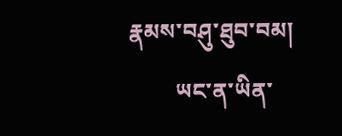རྣམས་བཤུ་ཐུབ་བམ།
        ཡང་ན་ཡིན་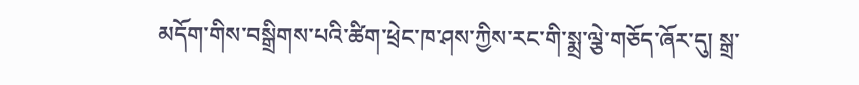མདོག་གིས་བསྒྲིགས་པའི་ཚིག་ཕྲེང་ཁ་ཤས་ཀྱིས་རང་གི་སྨྲ་ལྕེ་གཅོད་ཞོར་དུ། སྒྲ་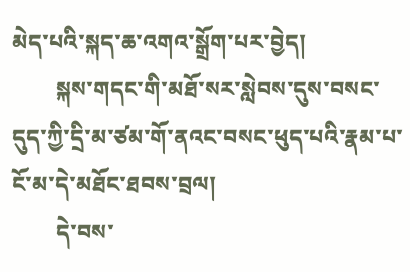མེད་པའི་སྐད་ཆ་འགའ་སྒྲོག་པར་བྱེད།
        སྐས་གདང་གི་མཐོ་སར་སླེབས་དུས་བསང་དུད་ཀྱི་དྲི་མ་ཙམ་གོ་ནའང་བསང་ཕུད་པའི་རྣམ་པ་ངོ་མ་དེ་མཐོང་ཐབས་བྲལ།
        དེ་བས་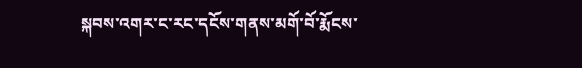སྐབས་འགར་ང་རང་དངོས་གནས་མགོ་བོ་རྨོངས་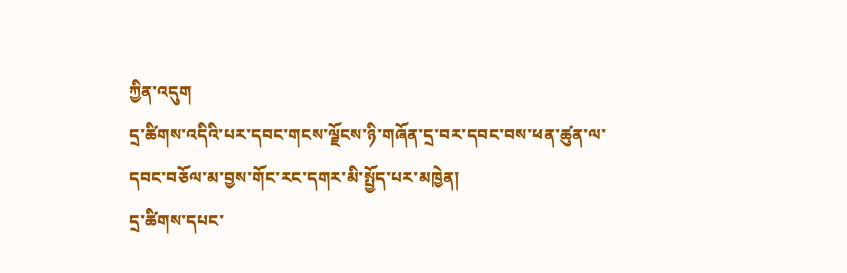ཀྱིན་འདུག
དྲ་ཚིགས་འདིའི་པར་དབང་གངས་ལྗོངས་ཉི་གཞོན་དྲ་བར་དབང་བས་ཕན་ཚུན་ལ་དབང་བཅོལ་མ་བྱས་གོང་རང་དགར་མི་སྤྱོད་པར་མཁྱེན།
དྲ་ཚིགས་དཔང་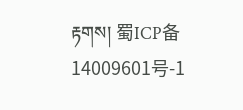རྟགས། 蜀ICP备14009601号-1